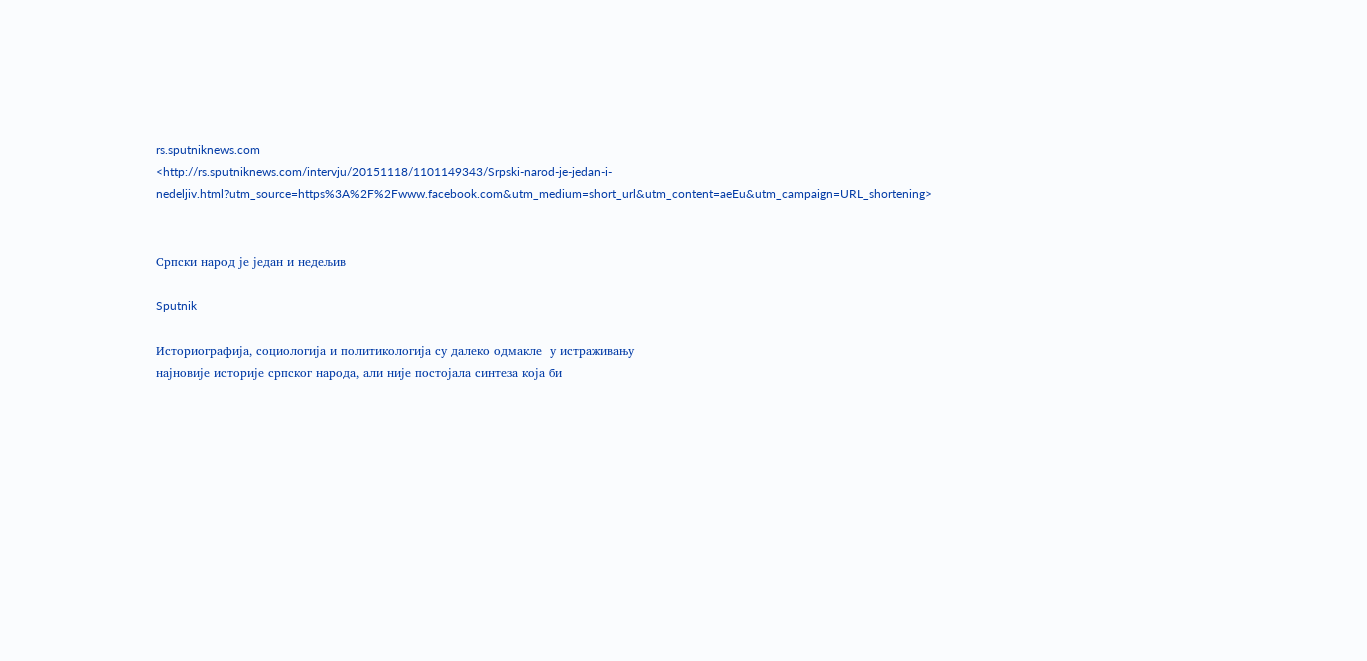rs.sputniknews.com
<http://rs.sputniknews.com/intervju/20151118/1101149343/Srpski-narod-je-jedan-i-nedeljiv.html?utm_source=https%3A%2F%2Fwww.facebook.com&utm_medium=short_url&utm_content=aeEu&utm_campaign=URL_shortening>


Српски народ је један и недељив

Sputnik

Историографија, социологија и политикологија су далеко одмакле  у истраживању
најновије историје српског народа, али није постојала синтеза која би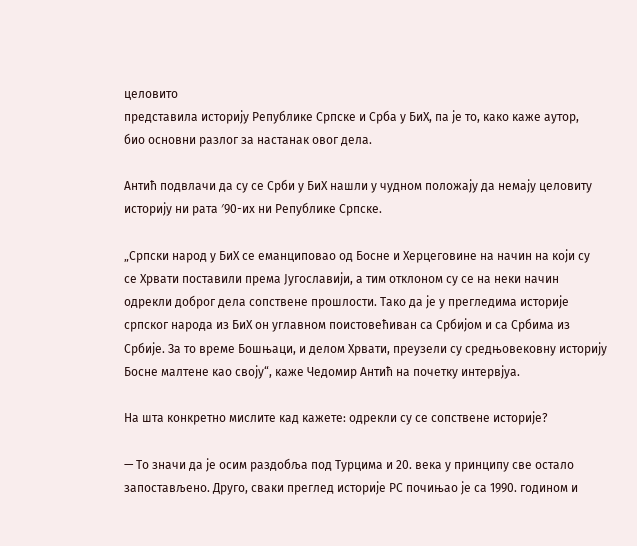целовито
представила историју Републике Српске и Срба у БиХ, па је то, како каже аутор,
био основни разлог за настанак овог дела.

Антић подвлачи да су се Срби у БиХ нашли у чудном положају да немају целовиту
историју ни рата ′90-их ни Републике Српске.

„Српски народ у БиХ се еманциповао од Босне и Херцеговине на начин на који су
се Хрвати поставили према Југославији, а тим отклоном су се на неки начин
одрекли доброг дела сопствене прошлости. Тако да је у прегледима историје
српског народа из БиХ он углавном поистовећиван са Србијом и са Србима из
Србије. За то време Бошњаци, и делом Хрвати, преузели су средњовековну историју
Босне малтене као своју“, каже Чедомир Антић на почетку интервјуа.

На шта конкретно мислите кад кажете: одрекли су се сопствене историје?

— То значи да је осим раздобља под Турцима и 20. века у принципу све остало
запостављено. Друго, сваки преглед историје РС почињао је са 1990. годином и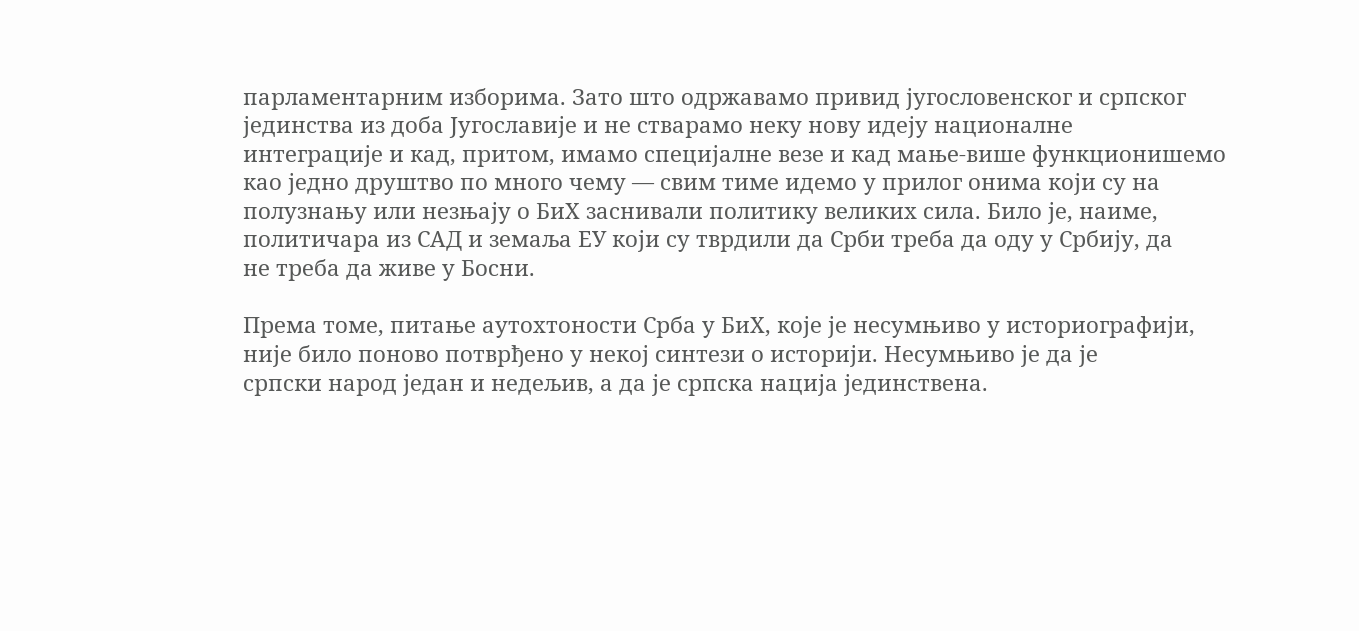парламентарним изборима. Зато што одржавамо привид југословенског и српског
јединства из доба Југославије и не стварамо неку нову идеју националне
интеграције и кад, притом, имамо специјалне везе и кад мање-више функционишемо
као једно друштво по много чему — свим тиме идемо у прилог онима који су на
полузнању или незњају о БиХ заснивали политику великих сила. Било је, наиме,
политичара из САД и земаља ЕУ који су тврдили да Срби треба да оду у Србију, да
не треба да живе у Босни.

Према томе, питање аутохтоности Срба у БиХ, које је несумњиво у историографији,
није било поново потврђено у некој синтези о историји. Несумњиво је да је
српски народ један и недељив, а да је српска нација јединствена.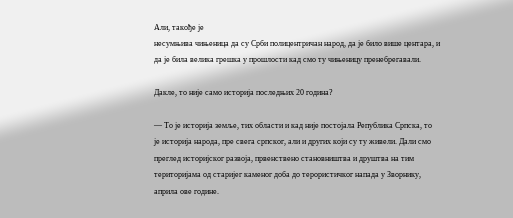Али, такође је
несумњива чињеница да су Срби полицентричан народ, да је било више центара, и
да је била велика грешка у прошлости кад смо ту чињеницу пренебрегавали.

Дакле, то није само историја последњих 20 година?

— То је историја земље, тих области и кад није постојала Република Српска, то
је историја народа, пре свега српског, али и других који су ту живели. Дали смо
преглед историјског развоја, првенствено становништва и друштва на тим
територијама од старијег каменог доба до терористичког напада у Зворнику,
априла ове године.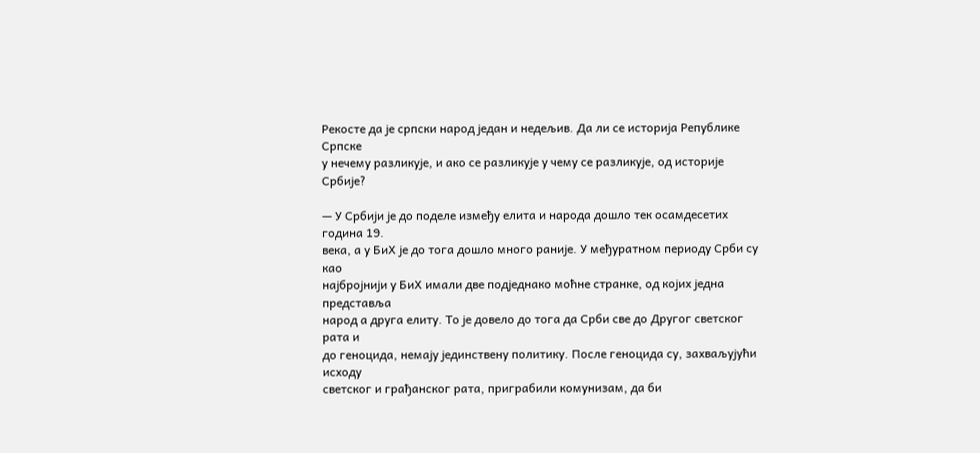Рекосте да је српски народ један и недељив. Да ли се историја Републике Српске
у нечему разликује, и ако се разликује у чему се разликује, од историје Србије?

— У Србији је до поделе између елита и народа дошло тек осамдесетих година 19.
века, а у БиХ је до тога дошло много раније. У међуратном периоду Срби су као
најбројнији у БиХ имали две подједнако моћне странке, од којих једна представља
народ а друга елиту. То је довело до тога да Срби све до Другог светског рата и
до геноцида, немају јединствену политику. После геноцида су, захваљујући исходу
светског и грађанског рата, приграбили комунизам, да би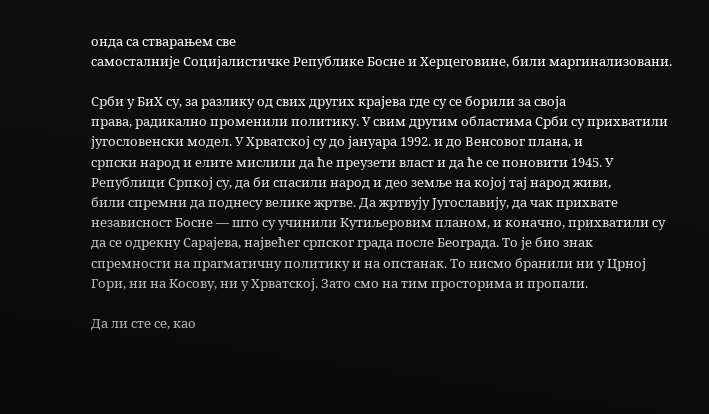онда са стварањем све
самосталније Социјалистичке Републике Босне и Херцеговине, били маргинализовани.

Срби у БиХ су, за разлику од свих других крајева где су се борили за своја
права, радикално променили политику. У свим другим областима Срби су прихватили
југословенски модел. У Хрватској су до јануара 1992. и до Венсовог плана, и
српски народ и елите мислили да ће преузети власт и да ће се поновити 1945. У
Републици Српкој су, да би спасили народ и део земље на којој тај народ живи,
били спремни да поднесу велике жртве. Да жртвују Југославију, да чак прихвате
независност Босне — што су учинили Кутиљеровим планом, и коначно, прихватили су
да се одрекну Сарајева, највећег српског града после Београда. То је био знак
спремности на прагматичну политику и на опстанак. То нисмо бранили ни у Црној
Гори, ни на Косову, ни у Хрватској. Зато смо на тим просторима и пропали.

Да ли сте се, као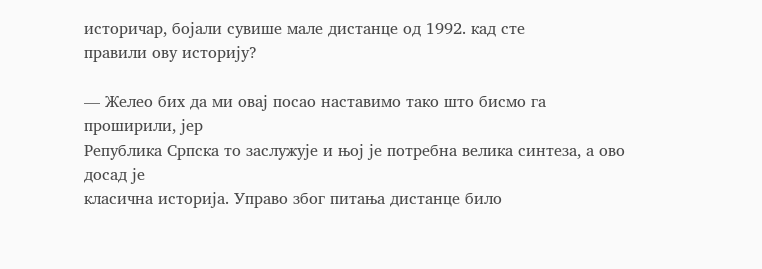историчар, бојали сувише мале дистанце од 1992. кад сте
правили ову историју?

— Желео бих да ми овај посао наставимо тако што бисмо га проширили, јер
Република Српска то заслужује и њој је потребна велика синтеза, а ово досад је
класична историја. Управо због питања дистанце било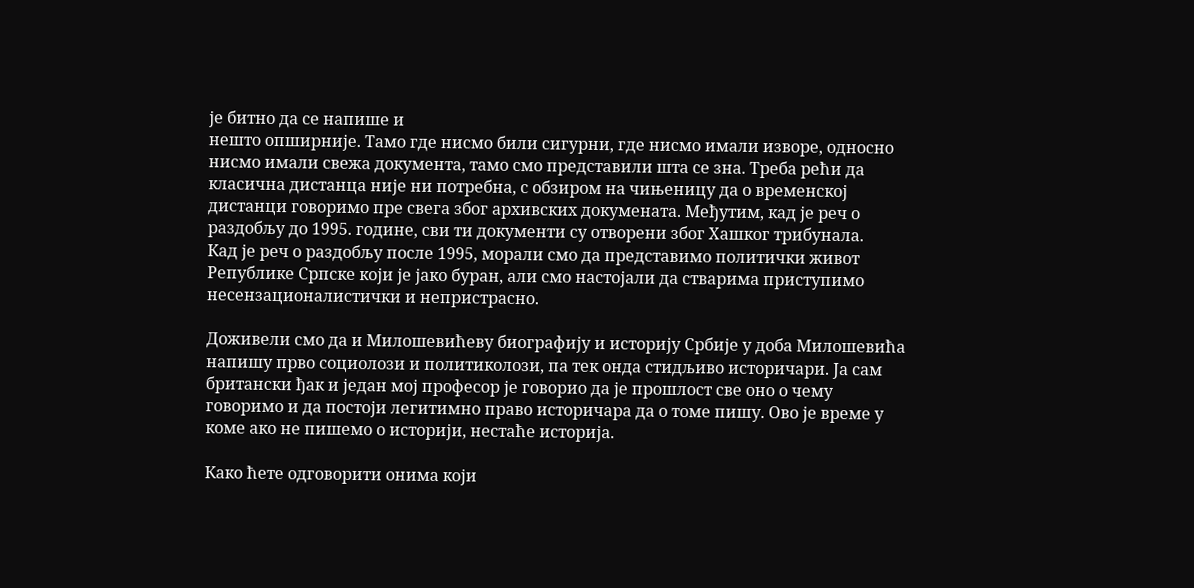је битно да се напише и
нешто опширније. Тамо где нисмо били сигурни, где нисмо имали изворе, односно
нисмо имали свежа документа, тамо смо представили шта се зна. Треба рећи да
класична дистанца није ни потребна, с обзиром на чињеницу да о временској
дистанци говоримо пре свега због архивских докумената. Међутим, кад је реч о
раздобљу до 1995. године, сви ти документи су отворени због Хашког трибунала.
Кад је реч о раздобљу после 1995, морали смо да представимо политички живот
Републике Српске који је јако буран, али смо настојали да стварима приступимо
несензационалистички и непристрасно.

Доживели смо да и Милошевићеву биографију и историју Србије у доба Милошевића
напишу прво социолози и политиколози, па тек онда стидљиво историчари. Ја сам
британски ђак и један мој професор је говорио да је прошлост све оно о чему
говоримо и да постоји легитимно право историчара да о томе пишу. Ово је време у
коме ако не пишемо о историји, нестаће историја.

Како ћете одговорити онима који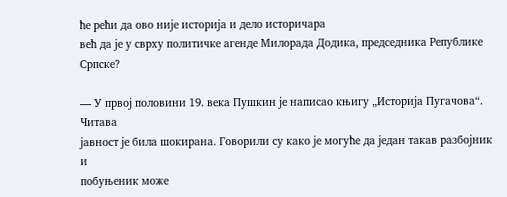ће рећи да ово није историја и дело историчара
већ да је у сврху политичке агенде Милорада Додика, председника Републике
Српске?

— У првој половини 19. века Пушкин је написао књигу „Историја Пугачова“. Читава
јавност је била шокирана. Говорили су како је могуће да један такав разбојник и
побуњеник може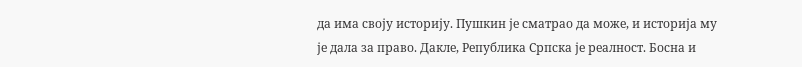да има своју историју. Пушкин је сматрао да може, и историја му
је дала за право. Дакле, Република Српска је реалност. Босна и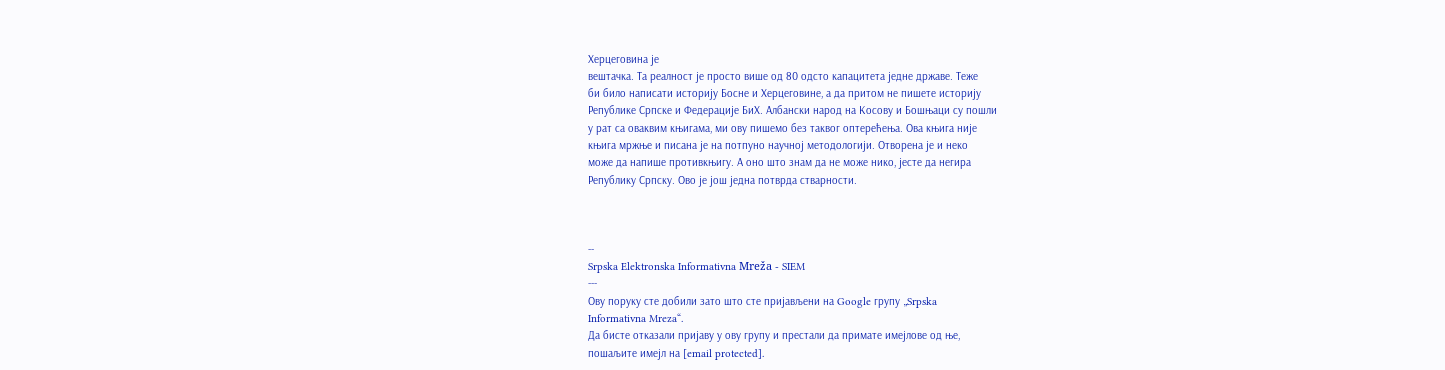Херцеговина је
вештачка. Та реалност је просто више од 80 одсто капацитета једне државе. Теже
би било написати историју Босне и Херцеговине, а да притом не пишете историју
Републике Српске и Федерације БиХ. Албански народ на Косову и Бошњаци су пошли
у рат са оваквим књигама, ми ову пишемо без таквог оптерећења. Ова књига није
књига мржње и писана је на потпуно научној методологији. Отворена је и неко
може да напише противкњигу. А оно што знам да не може нико, јесте да негира
Републику Српску. Ово је још једна потврда стварности.



--
Srpska Elektronska Informativna Mreža - SIEM
---
Ову поруку сте добили зато што сте пријављени на Google групу „Srpska
Informativna Mreza“.
Да бисте отказали пријаву у ову групу и престали да примате имејлове од ње,
пошаљите имејл на [email protected].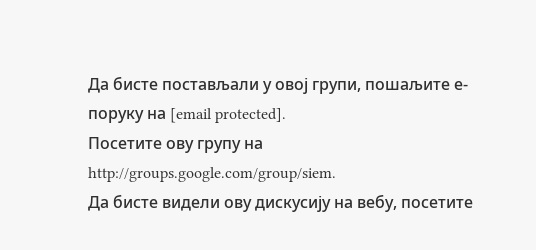Да бисте постављали у овој групи, пошаљите е-поруку на [email protected].
Посетите ову групу на http://groups.google.com/group/siem.
Да бисте видели ову дискусију на вебу, посетите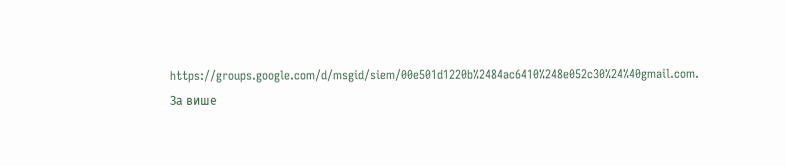https://groups.google.com/d/msgid/siem/00e501d1220b%2484ac6410%248e052c30%24%40gmail.com.
За више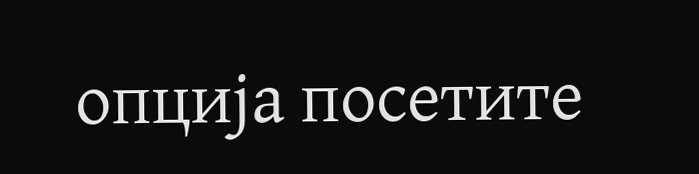опција посетите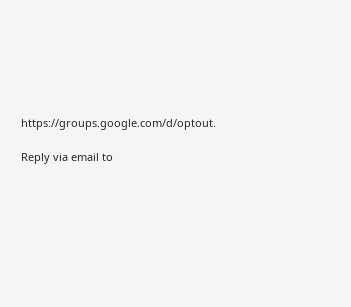https://groups.google.com/d/optout.

Reply via email to